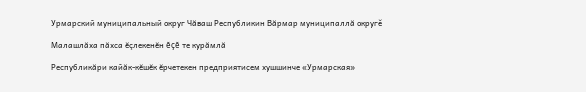Урмарский муниципальный округ Чăваш Республикин Вăрмар муниципаллă округě

Малашлăха пăхса ĕçлекенĕн ĕçĕ те курăмлă

Республикăри кайăк-кĕшĕк ĕрчетекен предприятисем хушшинче «Урмарская»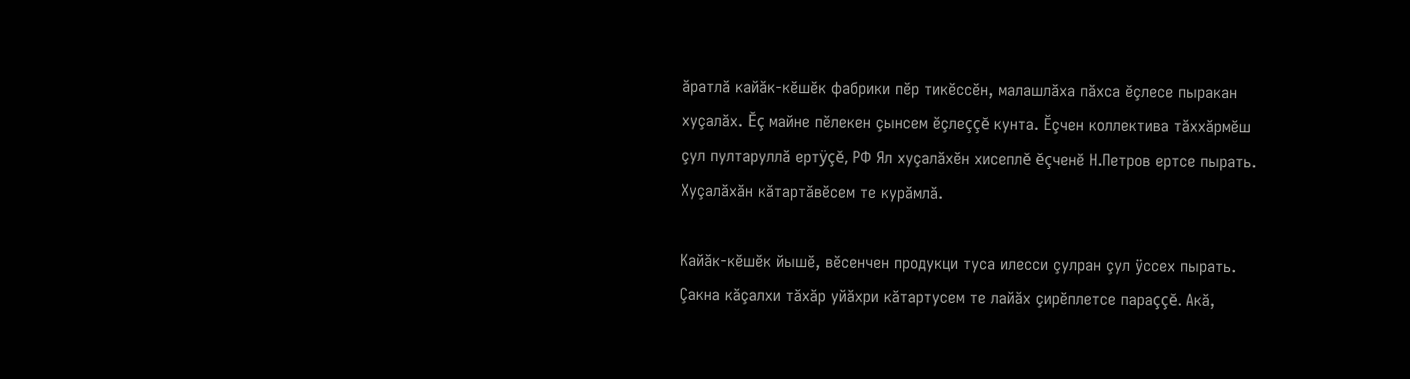ăратлă кайăк-кĕшĕк фабрики пĕр тикĕссĕн, малашлăха пăхса ĕçлесе пыракан хуçалăх. Ĕç майне пĕлекен çынсем ĕçлеççĕ кунта. Ĕçчен коллектива тăххăрмĕш çул пултаруллă ертÿçĕ, РФ Ял хуçалăхĕн хисеплĕ ĕçченĕ Н.Петров ертсе пырать. Хуçалăхăн кăтартăвĕсем те курăмлă.

Кайăк-кĕшĕк йышĕ, вĕсенчен продукци туса илесси çулран çул ÿссех пырать. Çакна кăçалхи тăхăр уйăхри кăтартусем те лайăх çирĕплетсе параççĕ. Акă,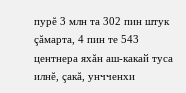пурĕ 3 млн та 302 пин штук çăмарта, 4 пин те 543 центнера яхăн аш-какай туса илнĕ, çакă, унчченхи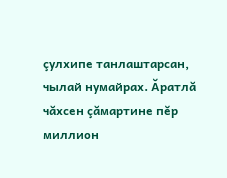çулхипе танлаштарсан, чылай нумайрах. Ăратлă чăхсен çăмартине пĕр миллион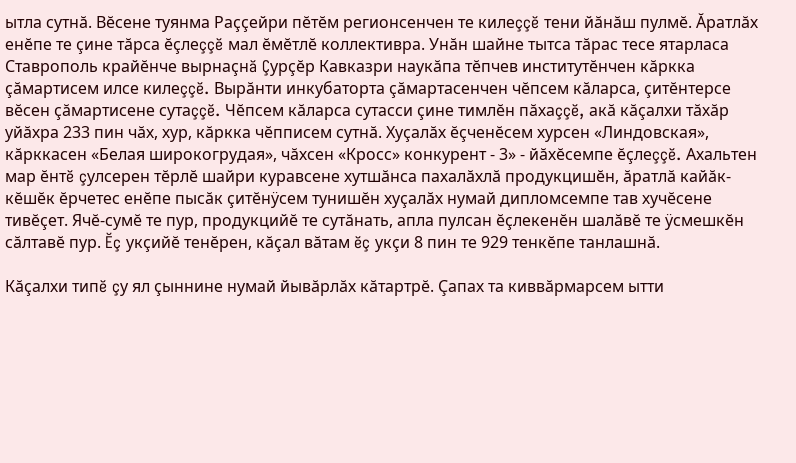ытла сутнă. Вĕсене туянма Раççейри пĕтĕм регионсенчен те килеççĕ тени йăнăш пулмĕ. Ăратлăх енĕпе те çине тăрса ĕçлеççĕ мал ĕмĕтлĕ коллективра. Унăн шайне тытса тăрас тесе ятарласа Ставрополь крайĕнче вырнаçнă Çурçĕр Кавказри наукăпа тĕпчев институтĕнчен кăркка çăмартисем илсе килеççĕ. Вырăнти инкубаторта çăмартасенчен чĕпсем кăларса, çитĕнтерсе вĕсен çăмартисене сутаççĕ. Чĕпсем кăларса сутасси çине тимлĕн пăхаççĕ, акă кăçалхи тăхăр уйăхра 233 пин чăх, хур, кăркка чĕпписем сутнă. Хуçалăх ĕçченĕсем хурсен «Линдовская», кăрккасен «Белая широкогрудая», чăхсен «Кросс» конкурент - 3» - йăхĕсемпе ĕçлеççĕ. Ахальтен мар ĕнтĕ çулсерен тĕрлĕ шайри куравсене хутшăнса пахалăхлă продукцишĕн, ăратлă кайăк-кĕшĕк ĕрчетес енĕпе пысăк çитĕнÿсем тунишĕн хуçалăх нумай дипломсемпе тав хучĕсене тивĕçет. Ячĕ-сумĕ те пур, продукцийĕ те сутăнать, апла пулсан ĕçлекенĕн шалăвĕ те ÿсмешкĕн сăлтавĕ пур. Ĕç укçийĕ тенĕрен, кăçал вăтам ĕç укçи 8 пин те 929 тенкĕпе танлашнă.

Кăçалхи типĕ çу ял çыннине нумай йывăрлăх кăтартрĕ. Çапах та киввăрмарсем ытти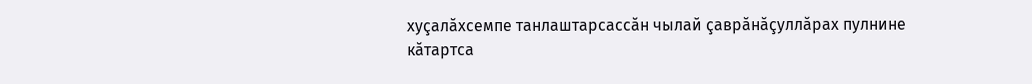хуçалăхсемпе танлаштарсассăн чылай çаврăнăçуллăрах пулнине кăтартса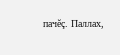пачĕç. Паллах,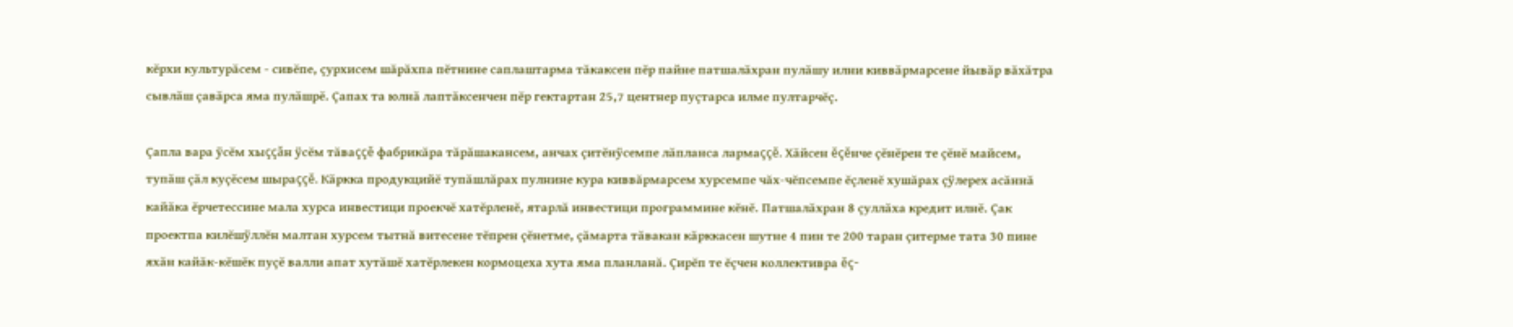кĕрхи культурăсем - сивĕпе, çурхисем шăрăхпа пĕтнине саплаштарма тăкаксен пĕр пайне патшалăхран пулăшу илни киввăрмарсене йывăр вăхăтра сывлăш çавăрса яма пулăшрĕ. Çапах та юлнă лаптăксенчен пĕр гектартан 25,7 центнер пуçтарса илме пултарчĕç.

Çапла вара ÿсĕм хыççăн ÿсĕм тăваççĕ фабрикăра тăрăшакансем, анчах çитĕнÿсемпе лăпланса лармаççĕ. Хăйсен ĕçĕнче çĕнĕрен те çĕнĕ майсем, тупăш çăл куçĕсем шыраççĕ. Кăркка продукцийĕ тупăшлăрах пулнине кура киввăрмарсем хурсемпе чăх-чĕпсемпе ĕçленĕ хушăрах çÿлерех асăннă кайăка ĕрчетессине мала хурса инвестици проекчĕ хатĕрленĕ, ятарлă инвестици программине кĕнĕ. Патшалăхран 8 çуллăха кредит илнĕ. Çак проектпа килĕшÿллĕн малтан хурсем тытнă витесене тĕпрен çĕнетме, çăмарта тăвакан кăрккасен шутне 4 пин те 200 таран çитерме тата 30 пине яхăн кайăк-кĕшĕк пуçĕ валли апат хутăшĕ хатĕрлекен кормоцеха хута яма планланă. Çирĕп те ĕçчен коллективра ĕç-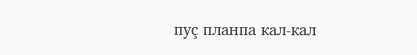пуç планпа кал-кал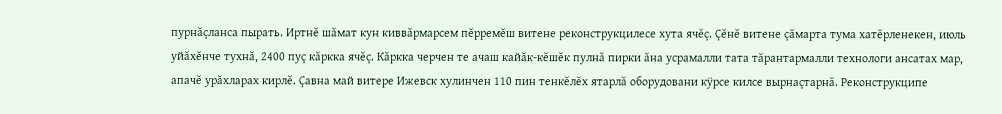пурнăçланса пырать. Иртнĕ шăмат кун киввăрмарсем пĕрремĕш витене реконструкцилесе хута ячĕç. Çĕнĕ витене çăмарта тума хатĕрленекен, июль уйăхĕнче тухнă, 2400 пуç кăркка ячĕç. Кăркка черчен те ачаш кайăк-кĕшĕк пулнă пирки ăна усрамалли тата тăрантармалли технологи ансатах мар, апачĕ урăхларах кирлĕ. Çавна май витере Ижевск хулинчен 110 пин тенкĕлĕх ятарлă оборудовани кÿрсе килсе вырнаçтарнă. Реконструкципе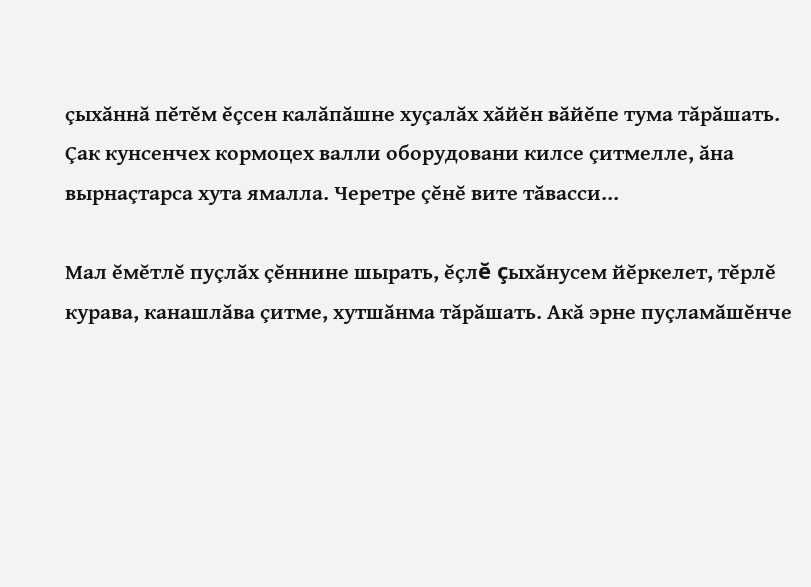çыхăннă пĕтĕм ĕçсен калăпăшне хуçалăх хăйĕн вăйĕпе тума тăрăшать. Çак кунсенчех кормоцех валли оборудовани килсе çитмелле, ăна вырнаçтарса хута ямалла. Черетре çĕнĕ вите тăвасси...

Мал ĕмĕтлĕ пуçлăх çĕннине шырать, ĕçлĕ çыхăнусем йĕркелет, тĕрлĕ курава, канашлăва çитме, хутшăнма тăрăшать. Акă эрне пуçламăшĕнче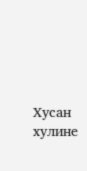Хусан хулине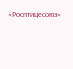«Росптицесоюз»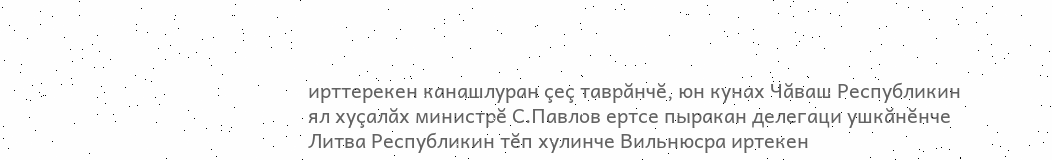ирттерекен канашлуран çеç таврăнчĕ, юн кунах Чăваш Республикин ял хуçалăх министрĕ С.Павлов ертсе пыракан делегаци ушкăнĕнче Литва Республикин тĕп хулинче Вильнюсра иртекен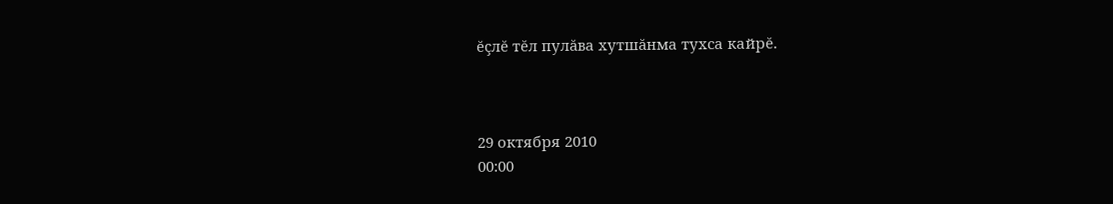ĕçлĕ тĕл пулăва хутшăнма тухса кайрĕ.



29 октября 2010
00:00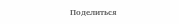Поделиться